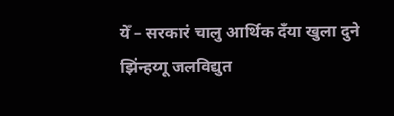येँ – सरकारं चालु आर्थिक दँया खुला दुने झिंन्हय्गू जलविद्युत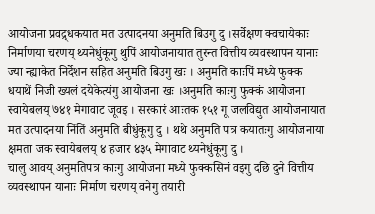आयोजना प्रवद्र्धकयात मत उत्पादनया अनुमति बिउगु दु ।सर्वेक्षण क्वचायेकाः निर्माणया चरणय् थ्यनेधुंकूगु थुपिं आयोजनायात तुरन्त वित्तीय व्यवस्थापन यानाः ज्या न्ह्याकेत निर्देशन सहित अनुमति बिउगु खः । अनुमति काःपिं मध्ये फुक्क धयाथें निजी ख्यलं दयेकेत्यंगु आयोजना खः ।अनुमति काःगु फुक्कं आयोजना स्वायेबलय् ७४१ मेगावाट जूवइ । सरकारं आःतक १५१ गू जलविद्युत आयोजनायात मत उत्पादनया निंतिं अनुमति बीधुंकूगु दु । थथे अनुमति पत्र कयातःगु आयोजनाया क्षमता जक स्वायेबलय् ४ हजार ४३५ मेगावाट थ्यनेधुंकूगु दु ।
चालु आवय् अनुमतिपत्र काःगु आयोजना मध्ये फुक्कसिनं वइगु दछि दुने वित्तीय व्यवस्थापन यानाः निर्माण चरणय् वनेगु तयारी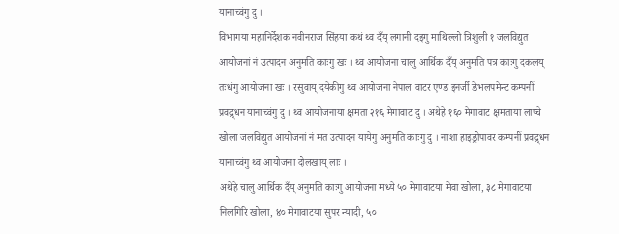यानाच्वंगु दु ।
विभागया महानिर्देशक नवीनराज सिंहया कथं थ्व दँय् लगानी दइगु माथिल्लो त्रिशुली १ जलविद्युत आयोजनां नं उत्पादन अनुमति काःगु खः । थ्व आयोजना चालु आर्थिक दँय् अनुमति पत्र काःगु दकलय् तःधंगु आयोजना खः । रसुवाय् दयेकीगु थ्व आयोजना नेपाल वाटर एण्ड इनर्जी डेभलपमेन्ट कम्पनीं प्रवद्र्धन यानाच्वंगु दु । थ्व आयोजनाया क्षमता २१६ मेगावाट दु । अथेहे १६० मेगावाट क्षमताया लाप्चे खोला जलविद्युत आयोजनां नं मत उत्पादन यायेगु अनुमति काःगु दु । नाशा हाइड्रोपावर कम्पनीं प्रवद्र्धन यानाच्वंगु थ्व आयोजना दोलखाय् लाः ।
अथेहे चालु आर्थिक दँय् अनुमति काःगु आयोजना मध्ये ५० मेगावाटया मेवा खोला, ३८ मेगावाटया निलगिरि खोला, ४० मेगावाटया सुपर न्यादी, ५०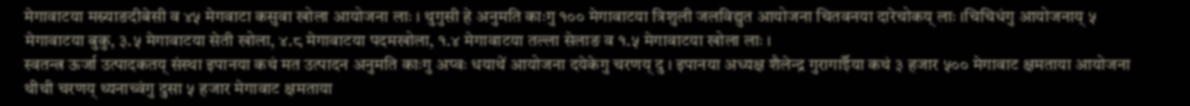मेगावाटया मस्र्याङदीबेसी व ४५ मेगवाटा कसुवा खोला आयोजना लाः । थुगुसी हे अनुमति काःगु १०० मेगावाटया त्रिशुली जलविद्युत आयोजना चितवनया दारेचोकय् लाः ।चिचिधंगु आयोजनाय् ५ मेगावाटया बुकु, ३.५ मेगावाटया सेती खोला, ४.८ मेगावाटया पदमखोला, १.४ मेगावाटया तल्ला सेलाङ व १.५ मेगावाटया खोला लाः ।
स्वतन्त्र ऊर्जा उत्पादकतय् संस्था इपानया कथं मत उत्पादन अनुमति काःगु अप्वः धयाथें आयोजना दयेकेगु चरणय् दु । इपानया अध्यक्ष शैलेन्द्र गुरागाईँया कथं ३ हजार ५०० मेगावाट क्षमताया आयोजना थीथी चरणय् थ्यनाच्वंगु दुसा ५ हजार मेगावाट क्षमताया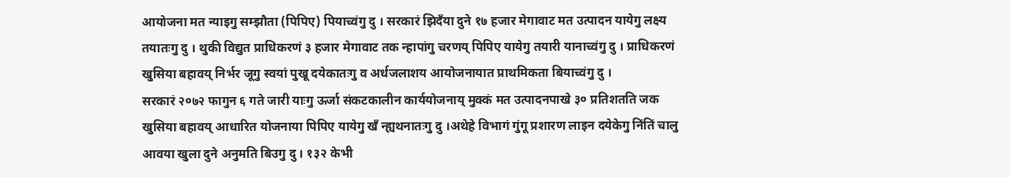आयोजना मत न्याइगु सम्झौता (पिपिए) पियाच्वंगु दु । सरकारं झिदँया दुने १७ हजार मेगावाट मत उत्पादन यायेगु लक्ष्य तयातःगु दु । थुकी विद्युत प्राधिकरणं ३ हजार मेगावाट तक न्हापांगु चरणय् पिपिए यायेगु तयारी यानाच्वंगु दु । प्राधिकरणं खुसिया बहावय् निर्भर जूगु स्वयां पुखू दयेकातःगु व अर्धजलाशय आयोजनायात प्राथमिकता बियाच्वंगु दु ।
सरकारं २०७२ फागुन ६ गते जारी याःगु ऊर्जा संकटकालीन कार्ययोजनाय् मुक्कं मत उत्पादनपाखे ३० प्रतिशतति जक खुसिया बहावय् आधारित योजनाया पिपिए यायेगु खँ न्ह्यथनातःगु दु ।अथेहे विभागं गुंगू प्रशारण लाइन दयेकेगु निंतिं चालु आवया खुला दुने अनुमति बिउगु दु । १३२ केभी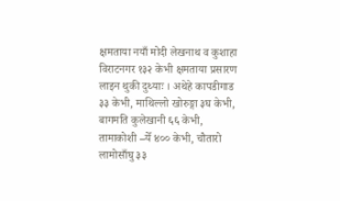क्षमताया नयाँ मोदी लेखनाथ व कुशाहा विराटनगर १३२ केभी क्षमताया प्रसारण लाइन थुकी दुथ्याः । अथेहे कापडीगाड ३३ केभी, माथिल्लो खोरुङ्गा ३घ केभी, बागमति कुलेखानी ६६ केभी, तामाकोशी –येँ ४०० केभी, चौतारो लामोसाँघु ३३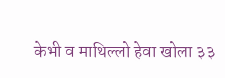केभी व माथिल्लो हेवा खोला ३३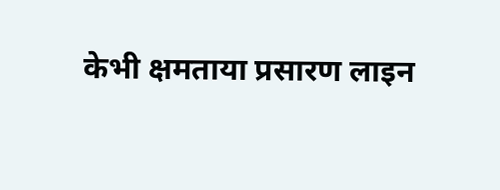केभी क्षमताया प्रसारण लाइन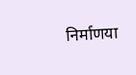निर्माणया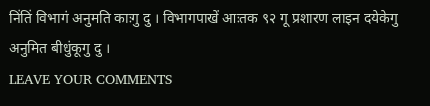निंतिं विभागं अनुमति काःगु दु । विभागपाखें आःतक ९२ गू प्रशारण लाइन दयेकेगु अनुमित बीधुंकूगु दु ।
LEAVE YOUR COMMENTS